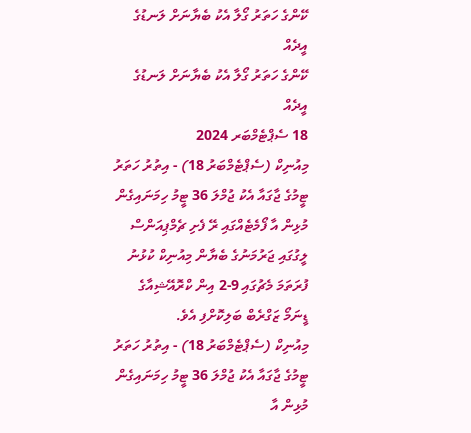ކޭންގެ ހަތަރު ގޯލާ އެކު ބެޔާނަށް ލަނޑުގެ އީދެއް
ކޭންގެ ހަތަރު ގޯލާ އެކު ބެޔާނަށް ލަނޑުގެ އީދެއް
18 ސެޕްޓެމްބަރ 2024
މިއުނިކް (ސެޕްޓެމްބަރު 18) - އިތުރު ހަތަރު ޓީމުގެ ޖާގައާ އެކު ޖުމްލަ 36 ޓީމު ހިމަނައިގެން މުޅިން އާ ފޯމެޓެއްގައި ރޭ ފެށި ޗެމްޕިއަންސް ލީގުގައި ޖަރުމަނުގެ ބެޔާން މިއުނިކް ކުޅުނު ފުރަތަމަ މެޗުގައި 9-2 އިން ކްރޮއޭޝިއާގެ ޑީނަމޯ ޒަގްރެބް ބަލިކޮށްފި އެވެ.
މިއުނިކް (ސެޕްޓެމްބަރު 18) - އިތުރު ހަތަރު ޓީމުގެ ޖާގައާ އެކު ޖުމްލަ 36 ޓީމު ހިމަނައިގެން މުޅިން އާ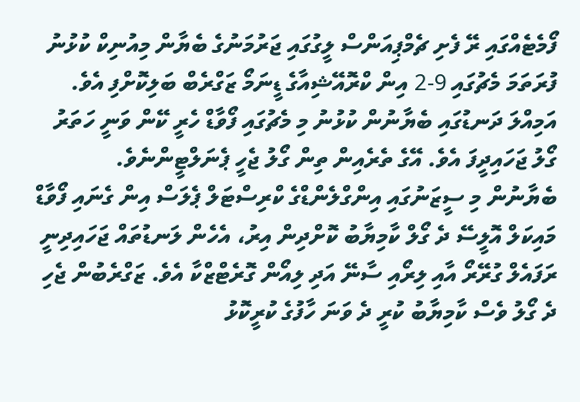ފޯމެޓެއްގައި ރޭ ފެށި ޗެމްޕިއަންސް ލީގުގައި ޖަރުމަނުގެ ބެޔާން މިއުނިކް ކުޅުނު ފުރަތަމަ މެޗުގައި 9-2 އިން ކްރޮއޭޝިއާގެ ޑީނަމޯ ޒަގްރެބް ބަލިކޮށްފި އެވެ.
އަމިއްލަ ދަނޑުގައި ބެޔާނުން ކުޅުނު މި މެޗުގައި ފޯވާޑް ހެރީ ކޭން ވަނީ ހަތަރު ގޯލު ޖަހައިދީފަ އެވެ. އޭގެ ތެރެއިން ތިން ގޯލު ޖެހީ ޕެނަލްޓީންނެވެ.
ބެޔާނުން މި ސީޒަނުގައި އިންގްލެންޑްގެ ކްރިސްޓަލް ޕެލަސް އިން ގެނައި ފޯވާޑް މައިކަލް އޮލީސޭ ދެ ގޯލް ކާމިޔާބު ކޮށްދިން އިރު، އެހެން ލަނޑުތައް ޖަހައިދިނީ ރަފައެލް ގުރޭރޯ އާއި ލިރޯއި ސާނޭ އަދި ލިއޯން ގޮރެޓްޒްކާ އެވެ. ޒަގްރެބުން ޖެހި ދެ ގޯލު ވެސް ކާމިޔާބު ކުރީ ދެ ވަނަ ހާފުގެ ކުރީކޮޅު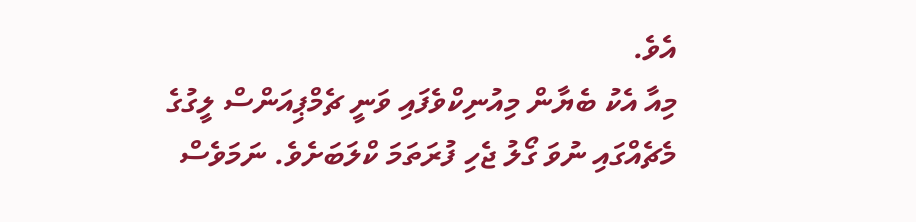އެވެ.
މިއާ އެކު ބެޔާން މިއުނިކްވެފައި ވަނީ ޗެމްޕިއަންސް ލީގުގެ މެޗެއްގައި ނުވަ ގޯލު ޖެހި ފުރަތަމަ ކްލަބަށެވެ. ނަމަވެސް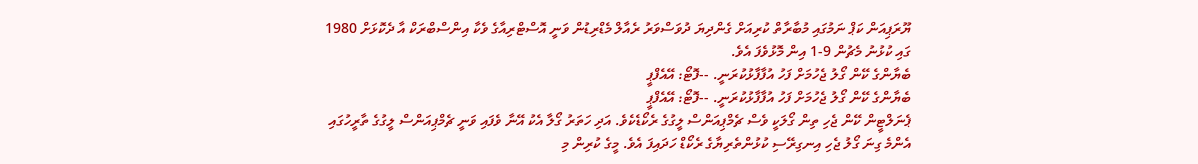ޔޫރަޕިއަން ކަޕް ނަމުގައި މުބާރާތް ކުރިއަށް ގެންދިޔަ ދުވަސްވަރު ރެއާލް މެޑްރިޑުން ވަނީ އޮސްޓްރިއާގެ ވެކާ އިންސްބްރަކް އާ ދެކޮޅަށް 1980 ގައި ކުޅުނު މެޗުން 9-1 އިން މޮޅުވެފަ އެވެ.
ބެޔާންގެ ކޭން ގޯލު ޖެހުމަށް ފަހު އުފާފާޅުކުރަނީ. --ފޮޓޯ: އޭއެފްޕީ
ބެޔާންގެ ކޭން ގޯލު ޖެހުމަށް ފަހު އުފާފާޅުކުރަނީ. --ފޮޓޯ: އޭއެފްޕީ
ޕެނަލްޓީން ކޭން ޖެހި ތިން ގޯލަކީ ވެސް ޗެމްޕިއަންސް ލީގުގެ ރެކޯޑެކެވެ. އަދި ހަތަރު ގޯލާ އެކު އޭނާ ވެފައި ވަނީ ޗެމްޕިއަންސް ލީގުގެ ތާރީހުގައި އެންމެ ގިނަ ގޯލު ޖެހި އިނގިރޭސި ކުޅުންތެރިޔާގެ ރެކޯޑް ހަދައިފަ އެވެ. މީގެ ކުރިން މި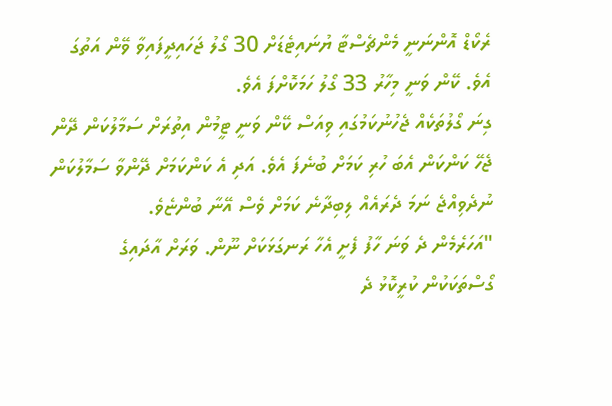ރެކޯޑް އޮންނަނީ މެންޗެސްޓާ ޔުނައިޓެޑަށް 30 ގޯލު ޖަހައިދީފައިވާ ވޭން އަތުގަ އެވެ. ކޭން ވަނީ މިހާރު 33 ގޯލު ހަމަކޮށްފަ އެވެ.
ގިނަ ގޯލުތަކެއް ޖެހުނުކަމުގައި ވިއަސް ކޭން ވަނީ ޓީމުން އިތުރަށް ސަމާލުކަން ދޭން ޖެހޭ ކަންކަން އެބަ ހުރި ކަމަށް ބުނެފަ އެވެ. އަދި އެ ކަންކަމަށް ދޭންވާ ސަމާލުކަން ނުދެވިއްޖެ ނަމަ ދެރައެއް ލިބިދާނެ ކަމަށް ވެސް އޭނާ ބުންޏެވެ.
"އަހަރެމެން ދެ ވަނަ ހާފު ފެށީ އެހާ ރަނގަޅަކަށް ނޫން. ވަރަށް އާދައިގެ ގޯސްތަކަކުން ކުރީކޮޅު ދެ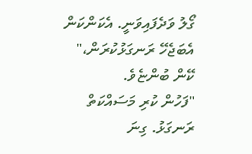ގޯލު ވަދެފައިވަނީ. އެކަންކަން އެބަޖެހޭ ރަނގަޅުކުރަން،" ކޭން ބުންޏެވެ.
"ފަހުން ކުރި މަސައްކަތް ރަނގަޅު. ގިނަ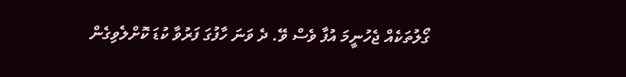ގޯލުތަކެއް ޖެހުނީމަ އުފާ ވެސް ވޭ. ދެ ވަނަ ހާފުގަ ފަރުވާ ކުޑަ ކޮށްލެވިގެން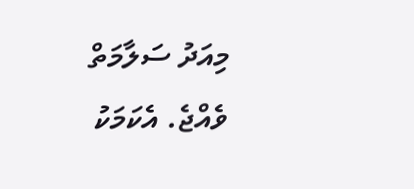މިއަދު ސަލާމަތް ވެއްޖެ. އެކަމަކު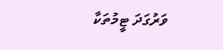ވަރުގަދަ ޓީމުތަކާ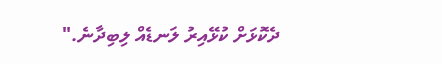ދެކޮޅަށް ކުޅޭއިރު ލަނޑެއް ލިބިދާނެ."